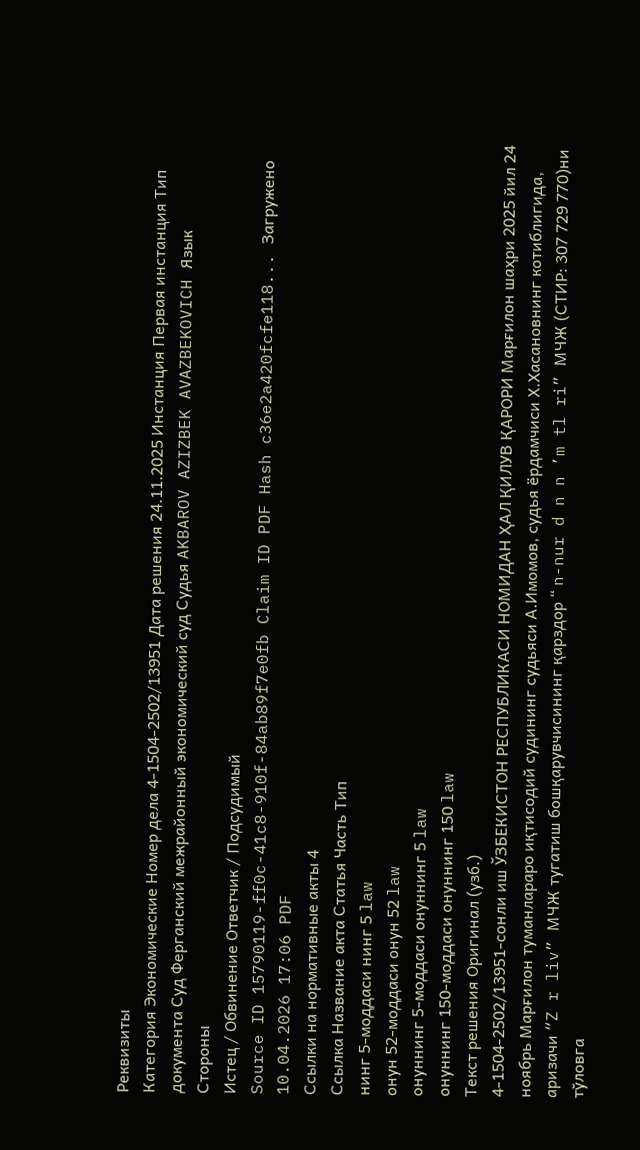Реквизиты
Категория Экономические Номер дела 4-1504-2502/13951 Дата решения 24.11.2025 Инстанция Первая инстанция Тип документа Суд Ферганский межрайонный экономический суд Судья AKBAROV AZIZBEK AVAZBEKOVICH Язык
Стороны
Истец / Обвинение Ответчик / Подсудимый
Source ID 15790119-ff0c-41c8-910f-84ab89f7e0fb Claim ID PDF Hash c36e2a420fcfe118... Загружено 10.04.2026 17:06 PDF
Ссылки на нормативные акты 4
Ссылка Название акта Статья Часть Тип
нинг 5-моддаси нинг 5 law
онун 52-моддаси онун 52 law
онуннинг 5-моддаси онуннинг 5 law
онуннинг 150-моддаси онуннинг 150 law
Текст решения Оригинал (узб.)
4-1504-2502/13951-сонли иш ЎЗБЕКИСТОН РЕСПУБЛИКАСИ НОМИДАН ҲАЛ ҚИЛУВ ҚАРОРИ Марғилон шаҳри 2025 йил 24 ноябрь Марғилон туманлараро иқтисодий судининг судьяси А.Имомов, судья ёрдамчиси Х.Хасановнинг котиблигида, аризачи “Z r liv” МЧЖ тугатиш бошқарувчисининг қарздор “ n-nur d n n ’m tl ri” МЧЖ (СТИР: 307 729 770)ни тўловга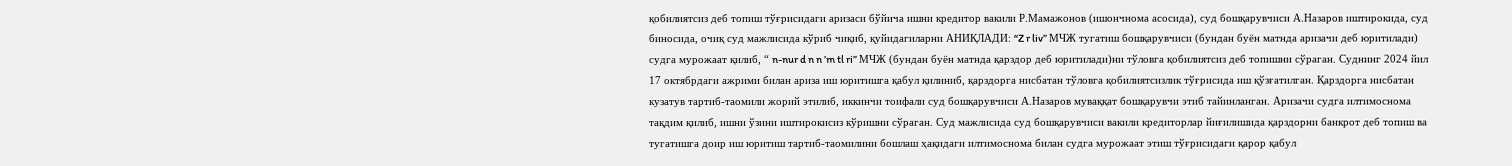қобилиятсиз деб топиш тўғрисидаги аризаси бўйича ишни кредитор вакили Р.Мамажонов (ишончнома асосида), суд бошқарувчиси А.Назаров иштирокида, суд биносида, очиқ суд мажлисида кўриб чиқиб, қуйидагиларни АНИҚЛАДИ: “Z r liv” МЧЖ тугатиш бошқарувчиси (бундан буён матнда аризачи деб юритилади) судга мурожаат қилиб, “ n-nur d n n ’m tl ri” МЧЖ (бундан буён матнда қарздор деб юритилади)ни тўловга қобилиятсиз деб топишни сўраган. Суднинг 2024 йил 17 октябрдаги ажрими билан ариза иш юритишга қабул қилиниб, қарздорга нисбатан тўловга қобилиятсизлик тўғрисида иш қўзғатилган. Қарздорга нисбатан кузатув тартиб-таомили жорий этилиб, иккинчи тоифали суд бошқарувчиси А.Назаров муваққат бошқарувчи этиб тайинланган. Аризачи судга илтимоснома тақдим қилиб, ишни ўзини иштирокисиз кўришни сўраган. Суд мажлисида суд бошқарувчиси вакили кредиторлар йиғилишида қарздорни банкрот деб топиш ва тугатишга доир иш юритиш тартиб-таомилини бошлаш ҳақидаги илтимоснома билан судга мурожаат этиш тўғрисидаги қарор қабул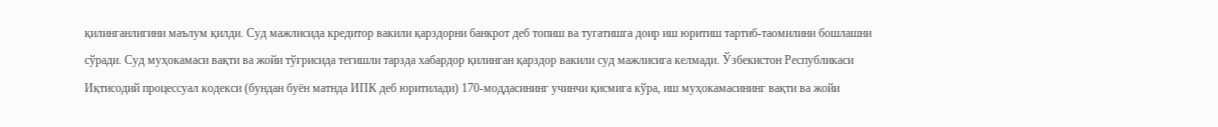қилинганлигини маълум қилди. Суд мажлисида кредитор вакили қарздорни банкрот деб топиш ва тугатишга доир иш юритиш тартиб-таомилини бошлашни сўради. Суд муҳокамаси вақти ва жойи тўғрисида тегишли тарзда хабардор қилинган қарздор вакили суд мажлисига келмади. Ўзбекистон Республикаси Иқтисодий процессуал кодекси (бундан буён матнда ИПК деб юритилади) 170-моддасининг учинчи қисмига кўра, иш муҳокамасининг вақти ва жойи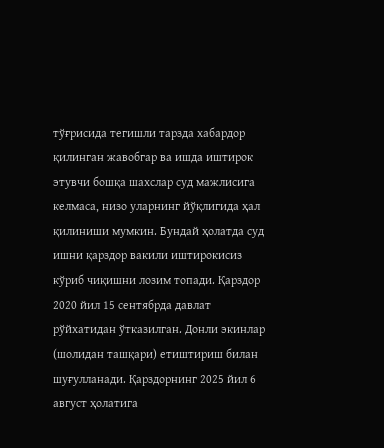тўғрисида тегишли тарзда хабардор қилинган жавобгар ва ишда иштирок этувчи бошқа шахслар суд мажлисига келмаса, низо уларнинг йўқлигида ҳал қилиниши мумкин. Бундай ҳолатда суд ишни қарздор вакили иштирокисиз кўриб чиқишни лозим топади. Қарздор 2020 йил 15 сентябрда давлат рўйхатидан ўтказилган. Донли экинлар (шолидан ташқари) етиштириш билан шуғулланади. Қарздорнинг 2025 йил 6 август ҳолатига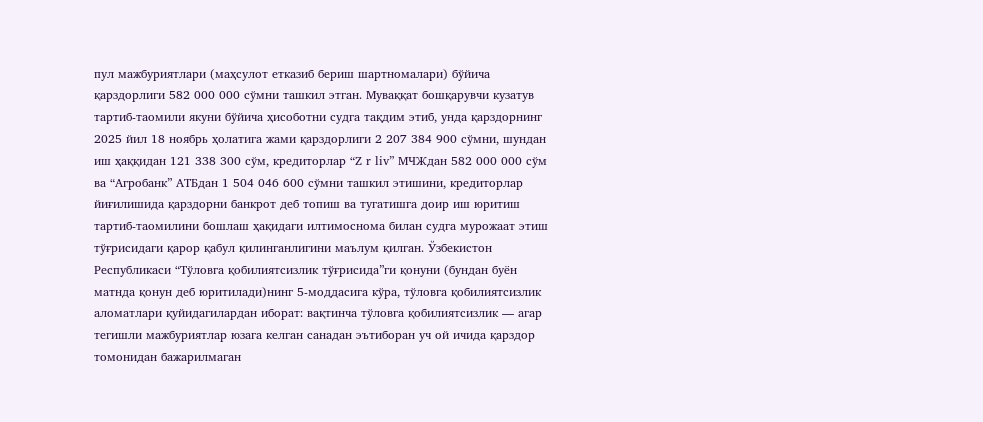пул мажбуриятлари (маҳсулот етказиб бериш шартномалари) бўйича қарздорлиги 582 000 000 сўмни ташкил этган. Муваққат бошқарувчи кузатув тартиб-таомили якуни бўйича ҳисоботни судга тақдим этиб, унда қарздорнинг 2025 йил 18 ноябрь ҳолатига жами қарздорлиги 2 207 384 900 сўмни, шундан иш ҳаққидан 121 338 300 сўм, кредиторлар “Z r liv” МЧЖдан 582 000 000 сўм ва “Агробанк” АТБдан 1 504 046 600 сўмни ташкил этишини, кредиторлар йиғилишида қарздорни банкрот деб топиш ва тугатишга доир иш юритиш тартиб-таомилини бошлаш ҳақидаги илтимоснома билан судга мурожаат этиш тўғрисидаги қарор қабул қилинганлигини маълум қилган. Ўзбекистон Республикаси “Тўловга қобилиятсизлик тўғрисида”ги қонуни (бундан буён матнда қонун деб юритилади)нинг 5-моддасига кўра, тўловга қобилиятсизлик аломатлари қуйидагилардан иборат: вақтинча тўловга қобилиятсизлик — агар тегишли мажбуриятлар юзага келган санадан эътиборан уч ой ичида қарздор томонидан бажарилмаган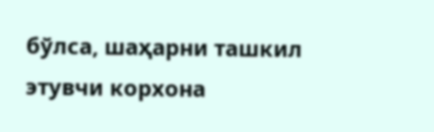бўлса, шаҳарни ташкил этувчи корхона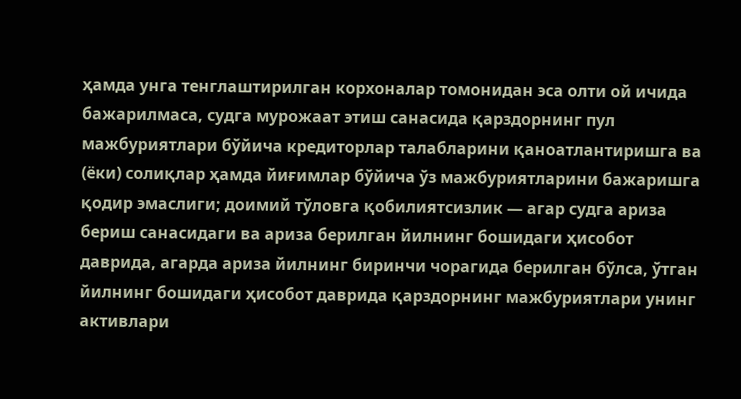ҳамда унга тенглаштирилган корхоналар томонидан эса олти ой ичида бажарилмаса, судга мурожаат этиш санасида қарздорнинг пул мажбуриятлари бўйича кредиторлар талабларини қаноатлантиришга ва (ёки) солиқлар ҳамда йиғимлар бўйича ўз мажбуриятларини бажаришга қодир эмаслиги; доимий тўловга қобилиятсизлик — агар судга ариза бериш санасидаги ва ариза берилган йилнинг бошидаги ҳисобот даврида, агарда ариза йилнинг биринчи чорагида берилган бўлса, ўтган йилнинг бошидаги ҳисобот даврида қарздорнинг мажбуриятлари унинг активлари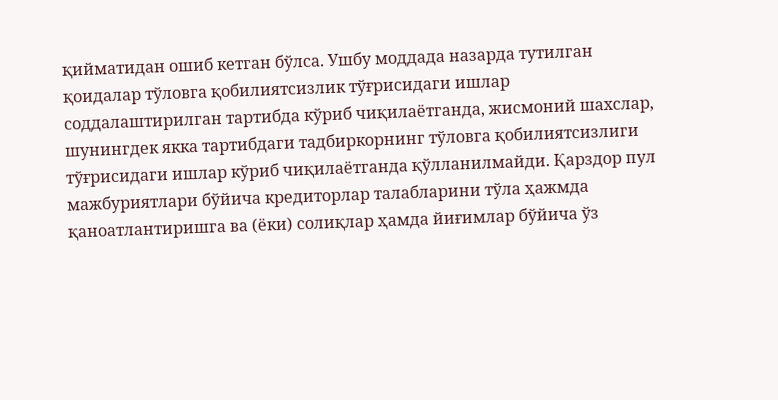қийматидан ошиб кетган бўлса. Ушбу моддада назарда тутилган қоидалар тўловга қобилиятсизлик тўғрисидаги ишлар соддалаштирилган тартибда кўриб чиқилаётганда, жисмоний шахслар, шунингдек якка тартибдаги тадбиркорнинг тўловга қобилиятсизлиги тўғрисидаги ишлар кўриб чиқилаётганда қўлланилмайди. Қарздор пул мажбуриятлари бўйича кредиторлар талабларини тўла ҳажмда қаноатлантиришга ва (ёки) солиқлар ҳамда йиғимлар бўйича ўз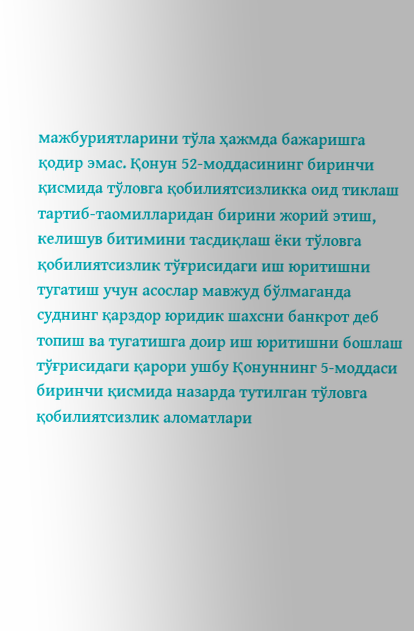мажбуриятларини тўла ҳажмда бажаришга қодир эмас. Қонун 52-моддасининг биринчи қисмида тўловга қобилиятсизликка оид тиклаш тартиб-таомилларидан бирини жорий этиш, келишув битимини тасдиқлаш ёки тўловга қобилиятсизлик тўғрисидаги иш юритишни тугатиш учун асослар мавжуд бўлмаганда суднинг қарздор юридик шахсни банкрот деб топиш ва тугатишга доир иш юритишни бошлаш тўғрисидаги қарори ушбу Қонуннинг 5-моддаси биринчи қисмида назарда тутилган тўловга қобилиятсизлик аломатлари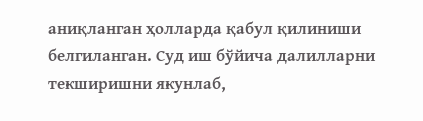аниқланган ҳолларда қабул қилиниши белгиланган. Суд иш бўйича далилларни текширишни якунлаб,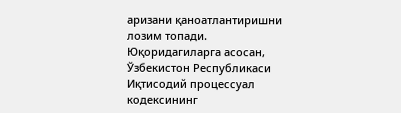аризани қаноатлантиришни лозим топади. Юқоридагиларга асосан, Ўзбекистон Республикаси Иқтисодий процессуал кодексининг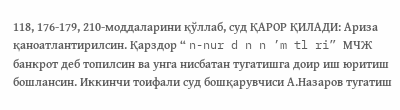118, 176-179, 210-моддаларини қўллаб, суд ҚАРОР ҚИЛАДИ: Ариза қаноатлантирилсин. Қарздор “ n-nur d n n ’m tl ri” МЧЖ банкрот деб топилсин ва унга нисбатан тугатишга доир иш юритиш бошлансин. Иккинчи тоифали суд бошқарувчиси А.Назаров тугатиш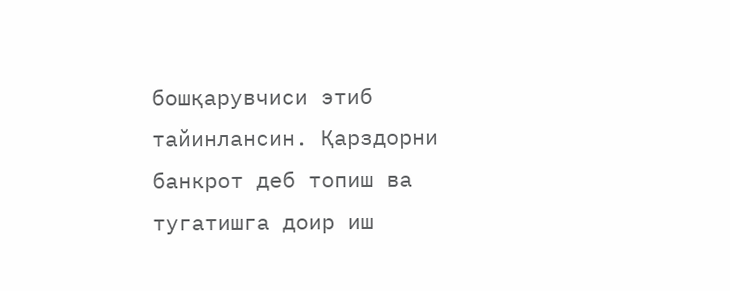бошқарувчиси этиб тайинлансин. Қарздорни банкрот деб топиш ва тугатишга доир иш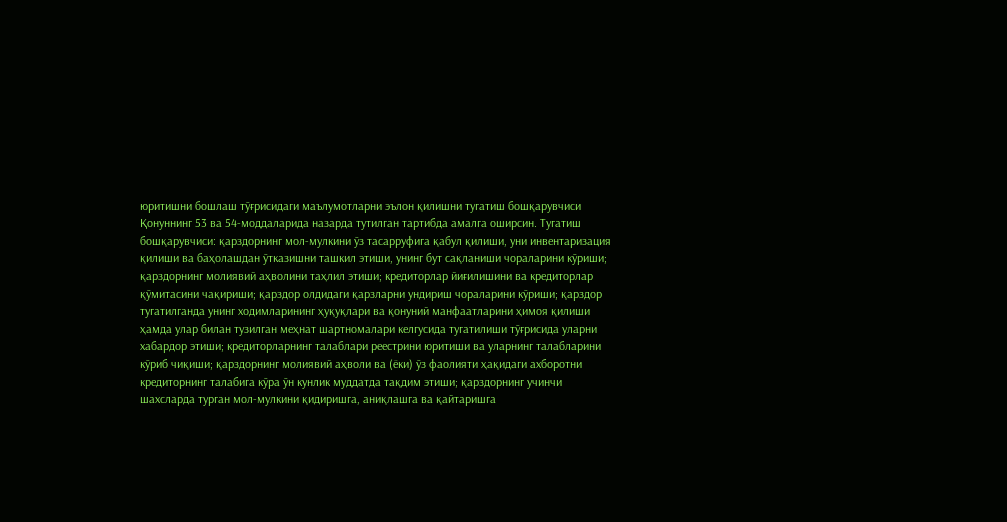юритишни бошлаш тўғрисидаги маълумотларни эълон қилишни тугатиш бошқарувчиси Қонуннинг 53 ва 54-моддаларида назарда тутилган тартибда амалга оширсин. Тугатиш бошқарувчиси: қарздорнинг мол-мулкини ўз тасарруфига қабул қилиши, уни инвентаризация қилиши ва баҳолашдан ўтказишни ташкил этиши, унинг бут сақланиши чораларини кўриши; қарздорнинг молиявий аҳволини таҳлил этиши; кредиторлар йиғилишини ва кредиторлар қўмитасини чақириши; қарздор олдидаги қарзларни ундириш чораларини кўриши; қарздор тугатилганда унинг ходимларининг ҳуқуқлари ва қонуний манфаатларини ҳимоя қилиши ҳамда улар билан тузилган меҳнат шартномалари келгусида тугатилиши тўғрисида уларни хабардор этиши; кредиторларнинг талаблари реестрини юритиши ва уларнинг талабларини кўриб чиқиши; қарздорнинг молиявий аҳволи ва (ёки) ўз фаолияти ҳақидаги ахборотни кредиторнинг талабига кўра ўн кунлик муддатда тақдим этиши; қарздорнинг учинчи шахсларда турган мол-мулкини қидиришга, аниқлашга ва қайтаришга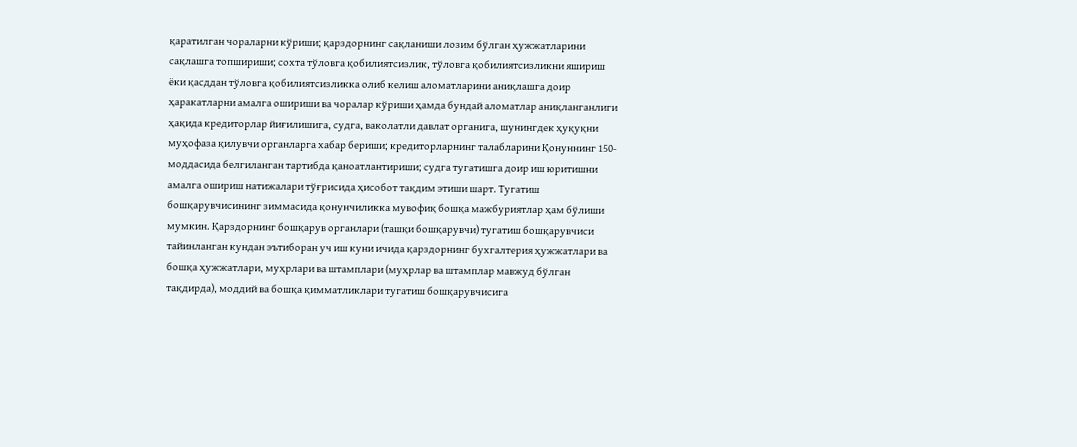қаратилган чораларни кўриши; қарздорнинг сақланиши лозим бўлган ҳужжатларини сақлашга топшириши; сохта тўловга қобилиятсизлик, тўловга қобилиятсизликни яшириш ёки қасддан тўловга қобилиятсизликка олиб келиш аломатларини аниқлашга доир ҳаракатларни амалга ошириши ва чоралар кўриши ҳамда бундай аломатлар аниқланганлиги ҳақида кредиторлар йиғилишига, судга, ваколатли давлат органига, шунингдек ҳуқуқни муҳофаза қилувчи органларга хабар бериши; кредиторларнинг талабларини Қонуннинг 150-моддасида белгиланган тартибда қаноатлантириши; судга тугатишга доир иш юритишни амалга ошириш натижалари тўғрисида ҳисобот тақдим этиши шарт. Тугатиш бошқарувчисининг зиммасида қонунчиликка мувофиқ бошқа мажбуриятлар ҳам бўлиши мумкин. Қарздорнинг бошқарув органлари (ташқи бошқарувчи) тугатиш бошқарувчиси тайинланган кундан эътиборан уч иш куни ичида қарздорнинг бухгалтерия ҳужжатлари ва бошқа ҳужжатлари, муҳрлари ва штамплари (муҳрлар ва штамплар мавжуд бўлган тақдирда), моддий ва бошқа қимматликлари тугатиш бошқарувчисига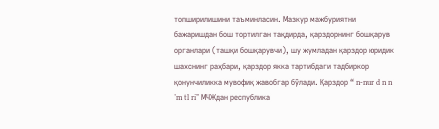топширилишини таъминласин. Мазкур мажбуриятни бажаришдан бош тортилган тақдирда, қарздорнинг бошқарув органлари (ташқи бошқарувчи), шу жумладан қарздор юридик шахснинг раҳбари, қарздор якка тартибдаги тадбиркор қонунчиликка мувофиқ жавобгар бўлади. Қарздор “ n-nur d n n ’m tl ri” МЧЖдан республика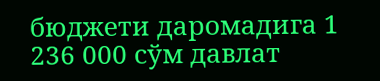бюджети даромадига 1 236 000 сўм давлат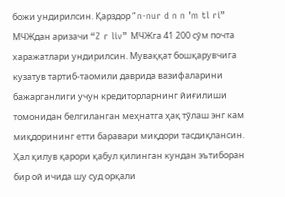божи ундирилсин. Қарздор “ n-nur d n n ’m tl ri” МЧЖдан аризачи “Z r liv” МЧЖга 41 200 сўм почта харажатлари ундирилсин. Муваққат бошқарувчига кузатув тартиб-таомили даврида вазифаларини бажарганлиги учун кредиторларнинг йиғилиши томонидан белгиланган меҳнатга ҳақ тўлаш энг кам миқдорининг етти баравари миқдори тасдиқлансин. Ҳал қилув қарори қабул қилинган кундан эътиборан бир ой ичида шу суд орқали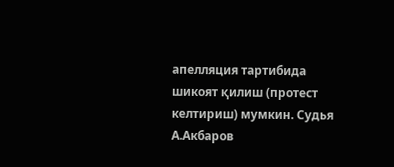апелляция тартибида шикоят қилиш (протест келтириш) мумкин. Судья А.Акбаров